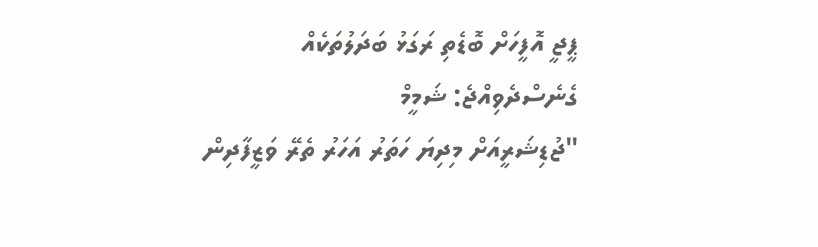ޕީޖީ އޮފީހަށް ބޮޑެތި ރަގަޅު ބަދަލުތަކެއް ގެނެސްދެވިއްޖެ: ޝަމީމް
"ޖުޑިޝަރީއަށް މިދިޔަ ހަތަރު އަހަރު ތެރޭ ވަޒީފާދިން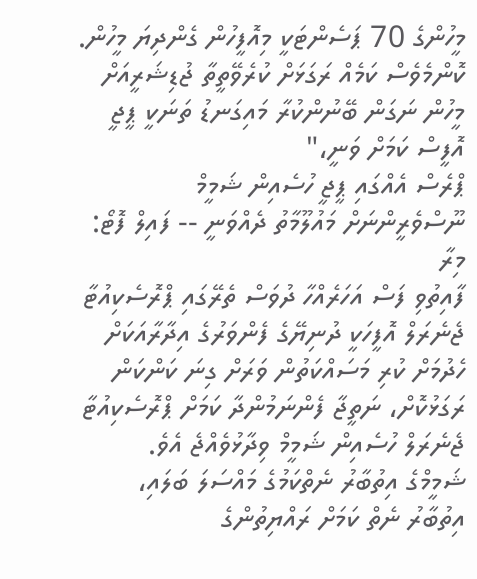މީހުންގެ 70 ޕަސެންޓަކީ މިއޮފީހުން ގެންދިޔަ މީހުން. ކޮންމެވެސް ކަމެއް ރަގަޅަށް ކުރެވޭތީތާ ޖުޑިޝަރީއަށް މީހުން ނަގަން ބޭނުންކުރާ މައިގަނޑު ތަނަކީ ޕީޖީ އޮފީސް ކަމަށް ވަނީ،"
ޕްރެސް އެއްގައި ޕީޖީ ހުސެއިން ޝަމީމް ނޫސްވެރީންނަށް މައުލޫމާތު ދެއްވަނީ -- ފައިލް ފޮޓޯ: މިރާ
ފާއިތުވި ފަސް އަހަރެއްހާ ދުވަސް ތެރޭގައި ޕްރޮސެކިއުޓާ ޖެނެރަލް އޮފީހަކީ ދުނިޔޭގެ ފެންވަރުގެ އިދާރާއަކަށް ހެދުމަށް ކުރި މަސައްކަތުން ވަރަށް ގިނަ ކަންކަން ރަގަޅުކޮށް، ނަތީޖާ ފެންނަމުންދާ ކަމަށް ޕްރޮސެކިއުޓާ ޖެނެރަލް ހުސެއިން ޝަމީމް ވިދާޅުވެއްޖެ އެވެ.
ޝަމީމްގެ އިތުބާރު ނެތްކަމުގެ މައްސަލަ ބަލައި، އިތުބާރު ނެތް ކަމަށް ރައްޔިތުންގެ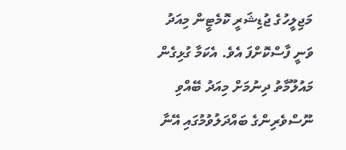މަޖިލީހުގެ ޖުޑިޝަރީ ކޮމެޓީން މިއަދު ވަނީ ފާސްކޮށްފަ އެވެ. އެކަމާ ގުޅިގެން މައުލޫމާތު ދިނުމަށް މިއަދު ބޭއްވި ނޫސްވެރިންގެ ބައްދަލުވުމުގައި އޭނާ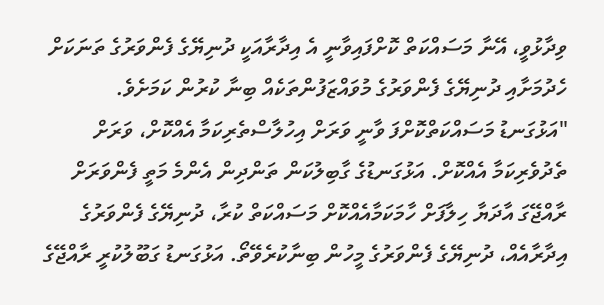ވިދާޅުވީ، އޭނާ މަސައްކަތް ކޮށްފައިވާނީ އެ އިދާރާއަކީ ދުނިޔޭގެ ފެންވަރުގެ ތަނަކަށް ހެދުމަށާއި ދުނިޔޭގެ ފެންވަރުގެ މުވައްޒަފުންތަކެއް ބިނާ ކުރުން ކަމަށެވެ.
"އަޅުގަނޑު މަސައްކަތްކޮށްފަ ވާނީ ވަރަށް އިހުލާސްތެރިކަމާ އެއްކޮށް، ވަރަށް ތެދުވެރިކަމާ އެއްކޮށް. އަޅުގަނޑުގެ ގާބިލުކަން ތަންދިން އެންމެ މަތީ ފެންވަރަށް ރާއްޖޭގަ އާދަޔާ ހިލާފަށް ހާމަކަމާއެއްކޮށް މަސައްކަތް ކުރާ، ދުނިޔޭގެ ފެންވަރުގެ އިދާރާއެއް، ދުނިޔޭގެ ފެންވަރުގެ މީހުން ބިނާކުރެވޭތޯ. އަޅުގަނޑު ގަބޫލުކުރީ ރާއްޖޭގެ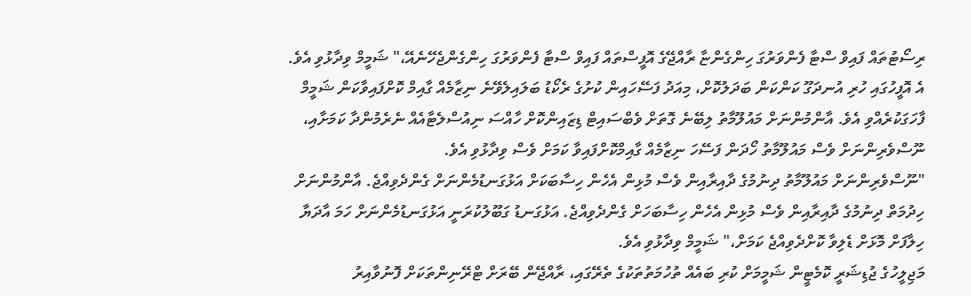ރިސޯޓުތައް ފައިވް ސްޓާ ފެންވަރުގަ ހިންގެންޏާ ރާއްޖޭގެ އޮފީސްތައް ފައިވް ސްޓާ ފެންވަރުގަ ހިންގެންޖެހޭނެއޭ،" ޝަމީމް ވިދާޅުވި އެވެ.
އެ އޮފީހުގައި ހުރި އުނދަގޫ ކަންކަން ބަދަލުކޮށް، މިއަދު ފަސޭހައިން ކުށުގެ ރެކޯޑު ބަލައިލެވޭނެ ނިޒާމެއް ގާއިމް ކޮށްފައިވާކަން ޝަމީމް ފާހަގަކުރެއްވި އެވެ. އާންމުންނަށް މައުލޫމާތު ލިބޭނެ ގޮތަށް ވެބްސައިޓް ޑިޒައިންކޮށް ހާއްސަ ނިއުސްލެޓާއެއް ނެރެމުންދާ ކަމަށާއި، ނޫސްވެރިންނަށް ވެސް މައުލޫމާތު ހޯދަން ފަސޭހަ ނިޒާމެއް ގާއިމްކޮށްފައިވާ ކަމަށް ވެސް ވިދާޅުވި އެވެ.
"ނޫސްވެރިންނަށް މައުލޫމާތު ދިނުމުގެ ދާއިރާއިން ވެސް މުޅިން އެހެން ހިސާބަކަށް އަޅުގަނޑުމެންނަށް ގެންދެވިއްޖެ. އާންމުންނަށް ހިދުމަތް ދިނުމުގެ ދާއިރާއިން ވެސް މުޅިން އެހެން ހިސާބަހަށް ގެންދެވިއްޖެ. އަޅުގަނޑު ގަބޫލުކުރަނީ އަޅުގަނޑުމެންނަށް ހަމަ އާދަޔާ ހިލާފަށް މޮޅަށް ޑެލިވާ ކޮށްދެވިއްޖެ ކަމަށް،" ޝަމީމް ވިދާޅުވި އެވެ.
މަޖިލީހުގެ ޖުޑިޝަރީ ކޮމެޓީން ޝަމީމަށް ކުރި ބައެއް ތުހުމަތުތަކުގެ ތެރޭގައި، ރާއްޖޭން ބޭރަށް ޓްރޭނިންތަކަށް ފޮނުވާއިރު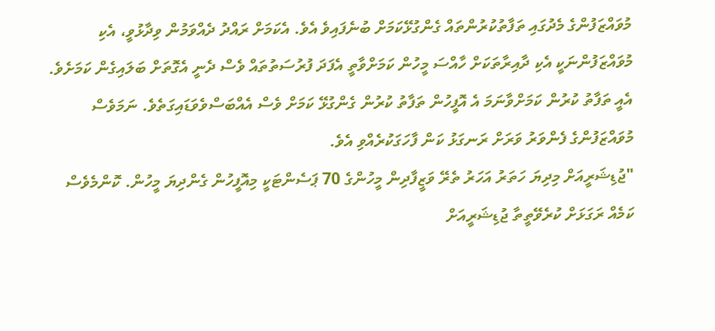މުވައްޒަފުންގެ މެދުގައި ތަފާތުކުރުންތައް ގެންގުޅޭކަމަށް ބުނެފައިވެ އެވެ. އެކަމަށް ރައްދު ދެއްވަމުން ވިދާޅުވީ، އެކި މުވައްޒަފުންނަކީ އެކި ދާއިރާތަކަށް ހާއްސަ މީހުން ކަމަށްވާތީ އެފަދަ ފުރުސަތުތައް ވެސް ދެނީ އެގޮތަށް ބަލައިގެން ކަމަށެވެ. އެއީ ތަފާތު ކުރުން ކަމަށްވާނަމަ އެ އޮފީހުން ތަފާތު ކުރުން ގެންގުޅޭ ކަމަށް ވެސް އެއްބަސްވެވަޑައިގަތެވެ. ނަމަވެސް މުވައްޒަފުންގެ ފެންވަރު ވަރަށް ރަނގަޅު ކަން ފާހަގަކުރެއްވި އެވެ.
"ޖުޑިޝަރީއަށް މިދިޔަ ހަތަރު އަހަރު ތެރޭ ވަޒީފާދިން މީހުންގެ 70 ޕަސެންޓަކީ މިއޮފީހުން ގެންދިޔަ މީހުން. ކޮންމެވެސް ކަމެއް ރަގަޅަށް ކުރެވޭތީތާ ޖުޑިޝަރީއަށް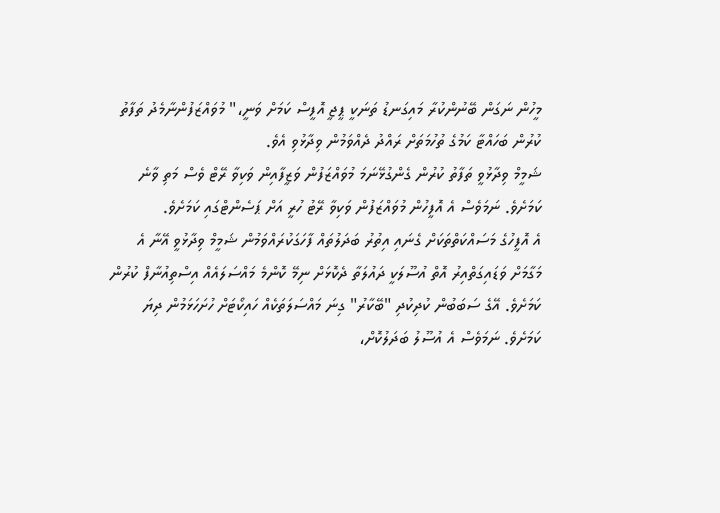މީހުން ނަގަން ބޭނުންކުރާ މައިގަނޑު ތަނަކީ ޕީޖީ އޮފީސް ކަމަށް ވަނީ،" މުވައްޒަފުންނާމެދު ތަފާތު ކުރުން ބަހައްޓާ ކަމުގެ ތުހުމަތަށް ރައްދު ދެއްވަމުން ވިދާޅުވި އެވެ.
ޝަމީމް ވިދާޅުވީ ތަފާތު ކުރުން ގެންގުޅޭނަމަ މުވައްޒަފުން ވަޒީފާއިން ވަކިވާ ރޭޓް ވެސް މަތި ވާނެ ކަމަށެވެ. ނަމަވެސް އެ އޮފީހުން މުވައްޒަފުން ވަކިވާ ރޭޓު ހުރީ އަށް ޕަސެންޓްގައި ކަމަށެވެ.
އެ އޮފީހުގެ މަސައްކަތްތަކަށް ގެނައި އިތުރު ބަދަލުތައް ފާހަގަކުރައްވަމުން ޝަމީމް ވިދާޅުވީ އޭނާ އެ މަގާމަށް ވަޑައިގަތްއިރު އޮތް އުސޫލަކީ ދައުލަތާ ދެކޮޅަށް ނިމޭ ކޮންމެ މައްސަލައެއް އިސްތިއުނާފް ކުރުން ކަމަށެވެ. އޭގެ ސަބަބުން ކުދިކުދި "ބޭކާރު" ގިނަ މައްސަލަތަކެއް ހައިކޯޓަށް ހުށަހަޅަމުން ދިޔަ ކަމަށެވެ. ނަމަވެސް އެ އުސޫލު ބަދަލުކޮށް،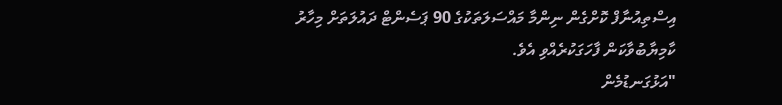އިސްތިއުނާފް ކޮށްގެން ނިންމާ މައްސަލަތަކުގެ 90 ޕަސެންޓް ދައުލަތަށް މިހާރު ކާމިޔާބުވާކަން ފާހަގަކުރެއްވި އެވެ.
"އަޅުގަނޑުމެން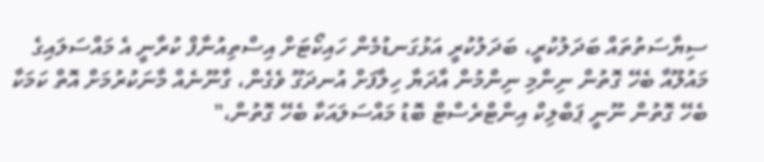ސިޔާސަތުތައް ބަދަލުކުރީ، ބަދަލުކުރީ އަޅުގަނޑުމެން ހައިކޯޓަށް އިސްތިއުނާފް ކުރާނީ އެ މައްސަލައިގެ މައުލޫއާ ބެހޭ ގޮތުން ނިންމި ނިންމުން އާދަޔާ ހިލާފަށް އުނދަގޫ ވެގެން، ގާނޫނެއް މާނަކުރުމަށް އޮތް ކަމަކާ ބެހޭ ގޮތުން ނޫނީ ޕަބްލިކް އިންޓްރެސްޓް ބޮޑު މައްސަލައަކާ ބެހޭ ގޮތުން،"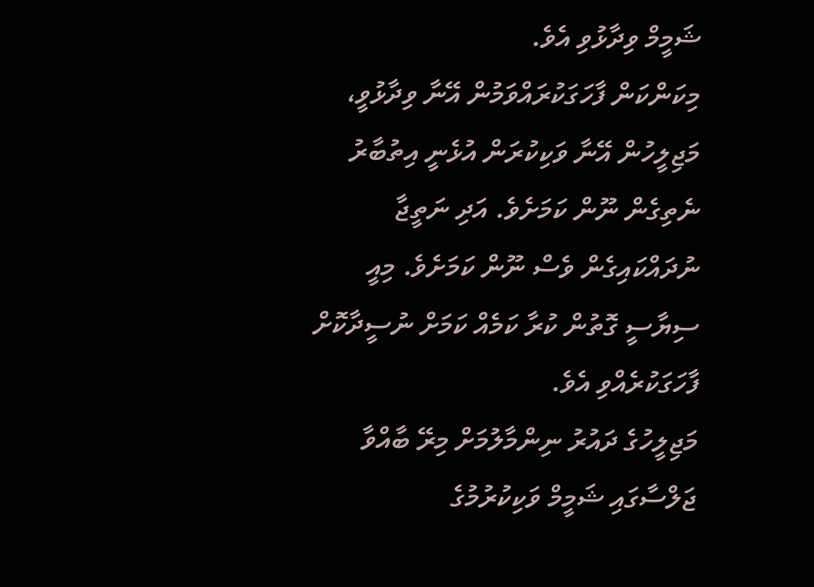ޝަމީމް ވިދާޅުވި އެވެ.
މިކަންކަން ފާހަގަކުރައްވަމުން އޭނާ ވިދާޅުވީ، މަޖިލީހުން އޭނާ ވަކިކުރަން އުޅެނީ އިތުބާރު ނެތިގެން ނޫން ކަމަށެވެ. އަދި ނަތީޖާ ނުދައްކައިގެން ވެސް ނޫން ކަމަށެވެ. މިއީ ސިޔާސީ ގޮތުން ކުރާ ކަމެއް ކަމަށް ނުސީދާކޮށް ފާހަގަކުރެއްވި އެވެ.
މަޖިލީހުގެ ދައުރު ނިންމާލުމަށް މިރޭ ބާއްވާ ޖަލްސާގައި ޝަމީމް ވަކިކުރުމުގެ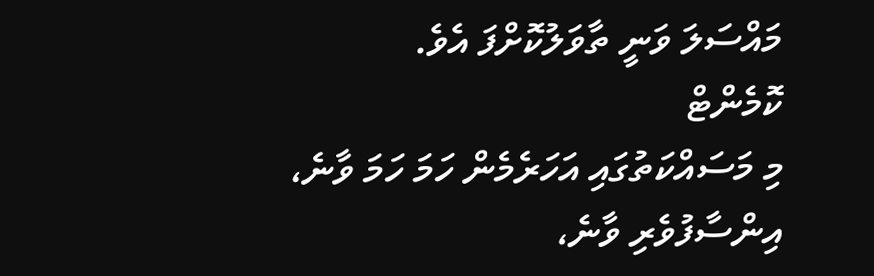މައްސަލަ ވަނީ ތާވަލުކޮށްފަ އެވެ.
ކޮމެންޓް
މި މަސައްކަތުގައި އަހަރެމެން ހަމަ ހަމަ ވާނެ، އިންސާފުވެރި ވާނެ،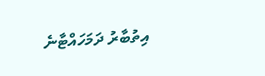އިތުބާރު ދަމަހައްޓާނެ